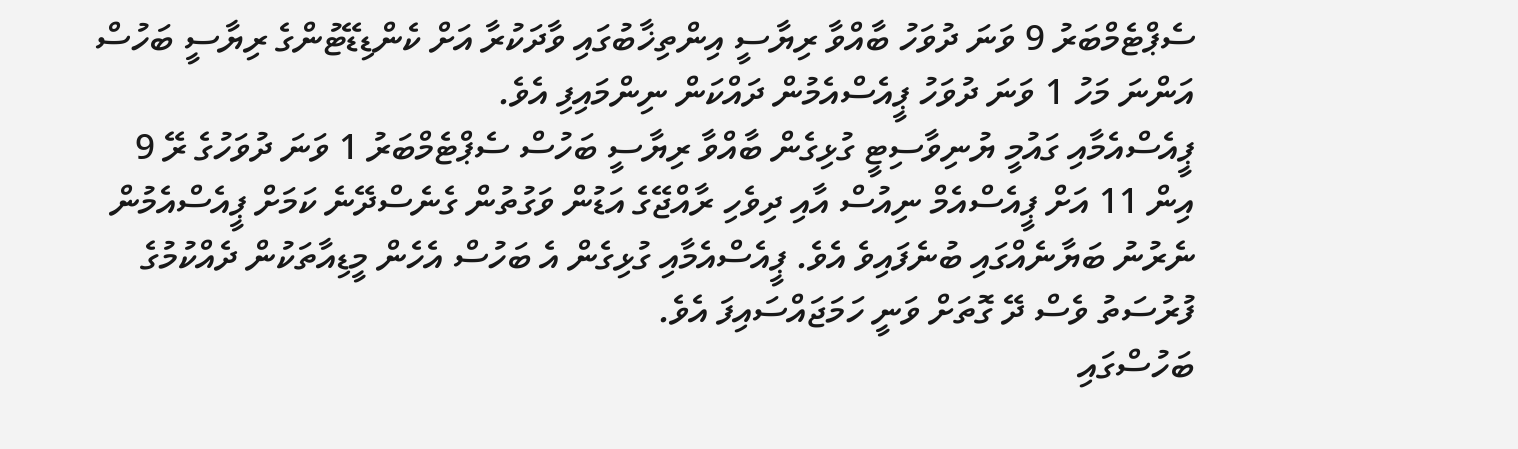ސެޕްޓެމްބަރު 9 ވަނަ ދުވަހު ބާއްވާ ރިޔާސީ އިންތިޚާބުގައި ވާދަކުރާ އަށް ކެންޑިޑޭޓުންގެ ރިޔާސީ ބަހުސް އަންނަ މަހު 1 ވަނަ ދުވަހު ޕީއެސްއެމުން ދައްކަން ނިންމައިފި އެވެ.
ޕީއެސްއެމާއި ގައުމީ ޔުނިވާސިޓީ ގުޅިގެން ބާއްވާ ރިޔާސީ ބަހުސް ސެޕްޓެމްބަރު 1 ވަނަ ދުވަހުގެ ރޭ 9 އިން 11 އަށް ޕީއެސްއެމް ނިއުސް އާއި ދިވެހި ރާއްޖޭގެ އަޑުން ވަގުތުން ގެނެސްދޭނެ ކަމަށް ޕީއެސްއެމުން ނެރުނު ބަޔާނެއްގައި ބުނެފައިވެ އެވެ. ޕީއެސްއެމާއި ގުޅިގެން އެ ބަހުސް އެހެން މީޑިއާތަކުން ދެއްކުމުގެ ފުރުސަތު ވެސް ދޭ ގޮތަށް ވަނީ ހަމަޖައްސައިފަ އެވެ.
ބަހުސްގައި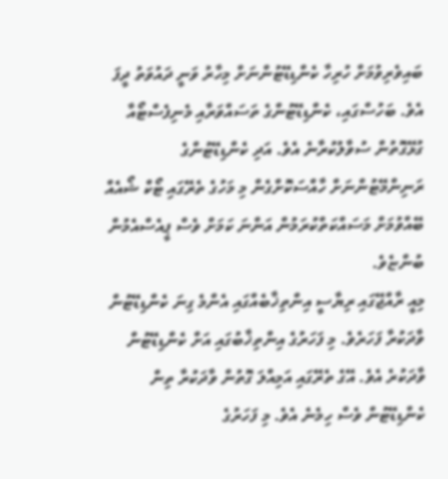ބައިވެރިވުމަށް ހުރިހާ ކެންޑިޑޭޓުންނަށް މިހާރު ވަނީ ދައުވަތު ދީފަ އެވެ. ބަހުސްގައި، ކެންޑިޑޭޓުންގެ ތަސައްވަރާއި މެނިފެސްޓޯއާ ގުޅޭގޮތުން ސުވާލުކުރާނެ އެވެ. އަދި ކެންޑިޑޭޓުންގެ ރަނިންމޭޓުންނަށް ހާއްސަކޮށްގެން މި މަހުގެ ތެރޭގައި ޓޯކް ޝޯއެއް ބޭއްވުމަށް މަސައްކަތްކުރަމުން އަންނަ ކަމަށް ވެސް ޕީއެސްއެމުން ބުންޏެވެ.
މިއީ ރާއްޖޭގައި ރިޔާސީ އިންތިޚާބެއްގައި އެންމެ ގިނަ ކެންޑިޑޭޓުން ވާދަކުރާ ފަހަރެވެ. މި ފަހަރުގެ އިންތިޚާބުގައި އަށް ކެންޑިޑޭޓުން ވާދަކުރެ އެވެ. އޭގެ ތެރޭގައި އަމިއްލަ ގޮތުން ވާދަކުރާ ތިން ކެންޑިޑޭޓުން ވެސް ހިމެނެ އެވެ. މި ފަހަރުގެ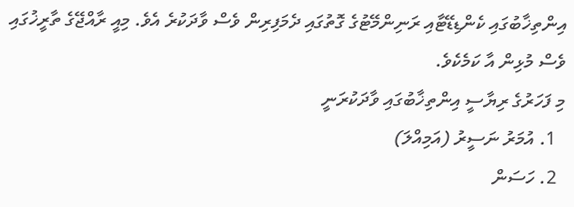އިންތިޚާބުގައި ކެންޑިޑޭޓާއި ރަނިންމޭޓުގެ ގޮތުގައި ދެމަފިރިން ވެސް ވާދަކުރެ އެވެ. މިއީ ރާއްޖޭގެ ތާރީޚުގައި ވެސް މުޅިން އާ ކަމެކެވެ.
މި ފަހަރުގެ ރިޔާސީ އިންތިޚާބުގައި ވާދަކުރަނީ
  1. އުމަރު ނަސީރު (އަމިއްލަ)
  2. ހަސަން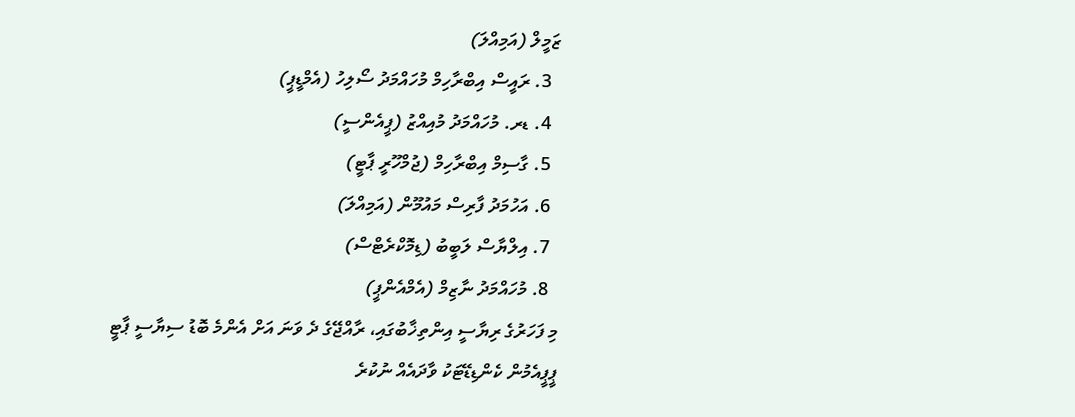ޒަމީލް (އަމިއްލަ)
  3. ރައީސް އިބްރާހިމް މުހައްމަދު ސޯލިހު (އެމްޑީޕީ)
  4. ޑރ. މުހައްމަދު މުއިއްޒު (ޕީއެންސީ)
  5. ގާސިމް އިބްރާހިމް (ޖުމްހޫރީ ޕާޓީ)
  6. އަހުމަދު ފާރިސް މައުމޫން (އަމިއްލަ)
  7. އިލްޔާސް ލަބީބު (ޑިމޮކްރެޓްސް)
  8. މުހައްމަދު ނާޒިމް (އެމްއެންޕީ)
މި ފަހަރުގެ ރިޔާސީ އިންތިޚާބުގައި، ރާއްޖޭގެ ދެ ވަނަ އަށް އެންމެ ބޮޑު ސިޔާސީ ޕާޓީ ޕީޕީއެމުން ކެންޑިޑޭޓަކު ވާދައެއް ނުކުރެ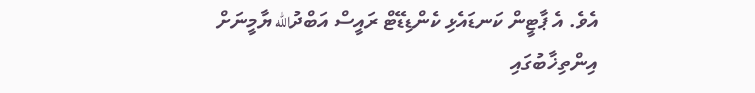އެވެ. އެ ޕާޓީން ކަނޑައެޅި ކެންޑިޑޭޓް ރައީސް އަބްދުالله ޔާމީނަށް އިންތިޚާބުގައި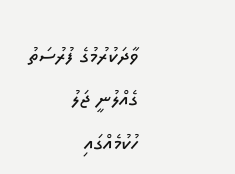ވާދަކުރުމުގެ ފުރުސަތު ގެއްލުނީ ޖަލު ހުކުމެއްގައި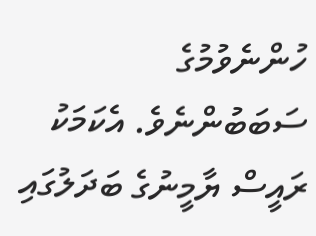ހުންނެވުމުގެ ސަބަބުންނެވެ. އެކަމަކު ރައީސް ޔާމީނުގެ ބަދަލުގައި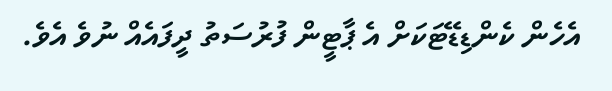އެހެން ކެންޑިޑޭޓަކަށް އެ ޕާޓީން ފުރުސަތު ދީފައެއް ނުވެ އެވެ.